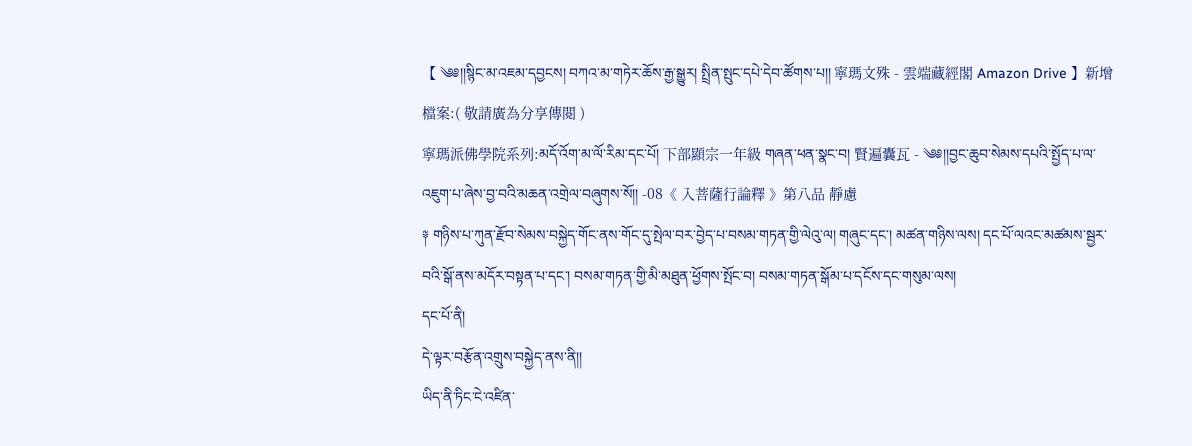【 ༄༅།།སྙིང་མ་འཇམ་དབྱངས། བཀའ་མ་གཏེར་ཆོས་རྒྱ་སྒྱུར། སྤྲིན་སྤུང་དཔེ་དེབ་ཚོགས་པ།། 寧瑪文殊 - 雲端藏經閣 Amazon Drive 】新增檔案:( 敬請廣為分享傳閱 )
寧瑪派佛學院系列:མདོ་འོག་མ་ལོ་རིམ་དང་པོ། 下部顯宗一年級 གཞན་ཕན་སྣང་བ། 賢遍囊瓦 - ༄༅།།བྱང་ཆུབ་སེམས་དཔའི་སྤྱོད་པ་ལ་འཇུག་པ་ཞེས་བྱ་བའི་མཆན་འགྲེལ་བཞུགས་སོ།། -08《 入菩薩行論釋 》第八品 靜慮
༈ གཉིས་པ་ཀུན་རྫོབ་སེམས་བསྐྱེད་གོང་ནས་གོང་དུ་སྤེལ་བར་བྱེད་པ་བསམ་གཏན་གྱི་ལེའུ་ལ། གཞུང་དང་། མཚན་གཉིས་ལས། དང་པོ་ལའང་མཚམས་སྦྱར་བའི་སྒོ་ནས་མདོར་བསྟན་པ་དང་། བསམ་གཏན་གྱི་མི་མཐུན་ཕྱོགས་སྤོང་བ། བསམ་གཏན་སྒོམ་པ་དངོས་དང་གསུམ་ལས།
དང་པོ་ནི།
དེ་ལྟར་བརྩོན་འགྲུས་བསྐྱེད་ནས་ནི།།
ཡིད་ནི་ཏིང་ངེ་འཛིན་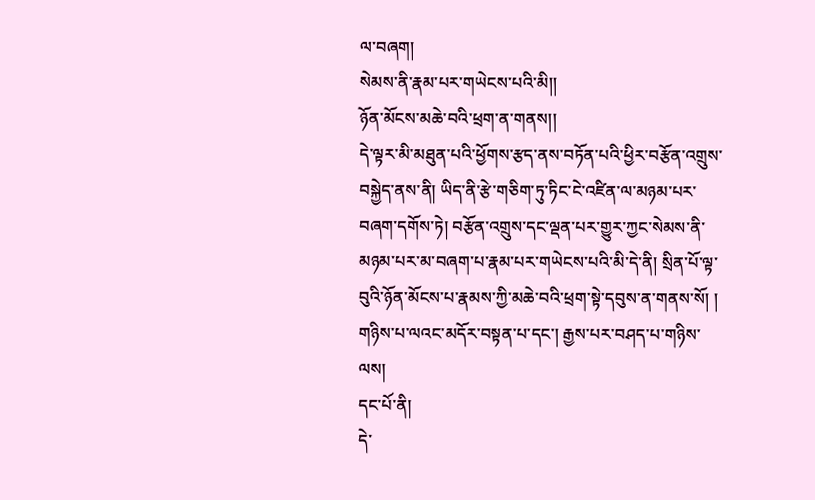ལ་བཞག།
སེམས་ནི་རྣམ་པར་གཡེངས་པའི་མི།།
ཉོན་མོངས་མཆེ་བའི་ཕྲག་ན་གནས།།
དེ་ལྟར་མི་མཐུན་པའི་ཕྱོགས་རྩད་ནས་བཏོན་པའི་ཕྱིར་བརྩོན་འགྲུས་བསྐྱེད་ནས་ནི། ཡིད་ནི་རྩེ་གཅིག་ཏུ་ཏིང་ངེ་འཛིན་ལ་མཉམ་པར་བཞག་དགོས་ཏེ། བརྩོན་འགྲུས་དང་ལྡན་པར་གྱུར་ཀྱང་སེམས་ནི་མཉམ་པར་མ་བཞག་པ་རྣམ་པར་གཡེངས་པའི་མི་དེ་ནི། སྲིན་པོ་ལྟ་བུའི་ཉོན་མོངས་པ་རྣམས་ཀྱི་མཆེ་བའི་ཕྲག་སྟེ་དབུས་ན་གནས་སོ། །
གཉིས་པ་ལའང་མདོར་བསྟན་པ་དང་། རྒྱས་པར་བཤད་པ་གཉིས་ལས།
དང་པོ་ནི།
དེ་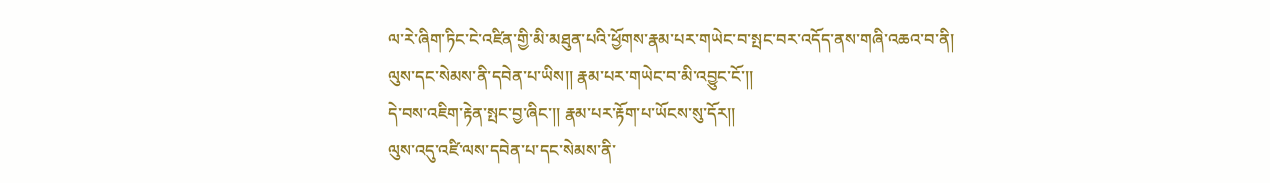ལ་རེ་ཞིག་ཏིང་ངེ་འཛིན་གྱི་མི་མཐུན་པའི་ཕྱོགས་རྣམ་པར་གཡེང་བ་སྤང་བར་འདོད་ནས་གཞི་འཆའ་བ་ནི།
ལུས་དང་སེམས་ནི་དབེན་པ་ཡིས།། རྣམ་པར་གཡེང་བ་མི་འབྱུང་ངོ་།།
དེ་བས་འཇིག་རྟེན་སྤང་བྱ་ཞིང་།། རྣམ་པར་རྟོག་པ་ཡོངས་སུ་དོར།།
ལུས་འདུ་འཛི་ལས་དབེན་པ་དང་སེམས་ནི་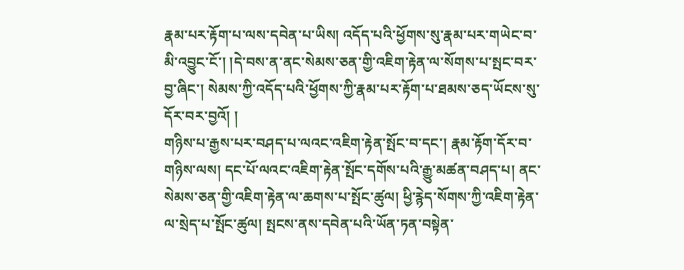རྣམ་པར་རྟོག་པ་ལས་དབེན་པ་ཡིས། འདོད་པའི་ཕྱོགས་སུ་རྣམ་པར་གཡེང་བ་མི་འབྱུང་ངོ་། །དེ་བས་ན་ནང་སེམས་ཅན་གྱི་འཇིག་རྟེན་ལ་སོགས་པ་སྤང་བར་བྱ་ཞིང་། སེམས་ཀྱི་འདོད་པའི་ཕྱོགས་ཀྱི་རྣམ་པར་རྟོག་པ་ཐམས་ཅད་ཡོངས་སུ་དོར་བར་བྱའོ། །
གཉིས་པ་རྒྱས་པར་བཤད་པ་ལའང་འཇིག་རྟེན་སྤོང་བ་དང་། རྣམ་རྟོག་དོར་བ་གཉིས་ལས། དང་པོ་ལའང་འཇིག་རྟེན་སྤོང་དགོས་པའི་རྒྱུ་མཚན་བཤད་པ། ནང་སེམས་ཅན་གྱི་འཇིག་རྟེན་ལ་ཆགས་པ་སྤོང་ཚུལ། ཕྱི་རྙེད་སོགས་ཀྱི་འཇིག་རྟེན་ལ་སྲེད་པ་སྤོང་ཚུལ། སྤངས་ནས་དབེན་པའི་ཡོན་ཏན་བསྟེན་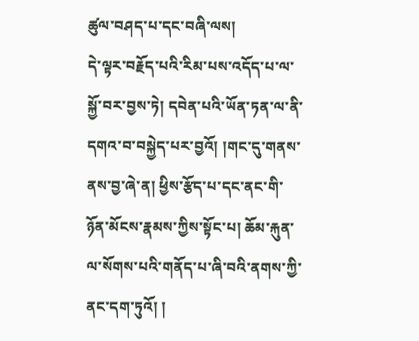ཚུལ་བཤད་པ་དང་བཞི་ལས།
དེ་ལྟར་བརྗོད་པའི་རིམ་པས་འདོད་པ་ལ་སྐྱོ་བར་བྱས་ཏེ། དབེན་པའི་ཡོན་ཏན་ལ་ནི་དགའ་བ་བསྐྱེད་པར་བྱའོ། །གང་དུ་གནས་ནས་བྱ་ཞེ་ན། ཕྱིས་རྩོད་པ་དང་ནང་གི་ཉོན་མོངས་རྣམས་ཀྱིས་སྟོང་པ། ཆོམ་རྐུན་ལ་སོགས་པའི་གནོད་པ་ཞི་བའི་ནགས་ཀྱི་ནང་དག་ཏུའོ། །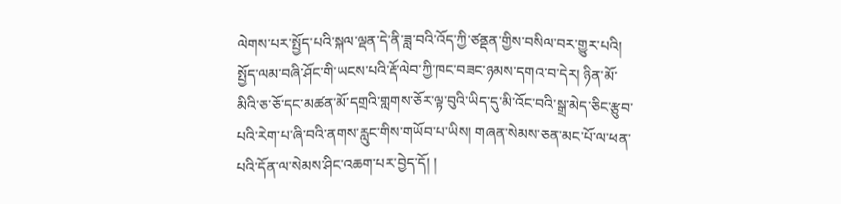ལེགས་པར་སྤྱོད་པའི་སྐལ་ལྡན་དེ་ནི་ཟླ་བའི་འོད་ཀྱི་ཙནྡན་གྱིས་བསིལ་བར་གྱུར་པའི། སྤྱོད་ལམ་བཞི་ཤོང་གི་ཡངས་པའི་རྡོ་ལེབ་ཀྱི་ཁང་བཟང་ཉམས་དགའ་བ་དེར། ཉིན་མོ་མིའི་ཅ་ཅོ་དང་མཚན་མོ་དགྲའི་གླགས་ཅོར་ལྟ་བུའི་ཡིད་དུ་མི་འོང་བའི་སྒྲ་མེད་ཅིང་རྩུབ་པའི་རེག་པ་ཞི་བའི་ནགས་རླུང་གིས་གཡོབ་པ་ཡིས། གཞན་སེམས་ཅན་མང་པོ་ལ་ཕན་པའི་དོན་ལ་སེམས་ཤིང་འཆག་པར་བྱེད་དོ། །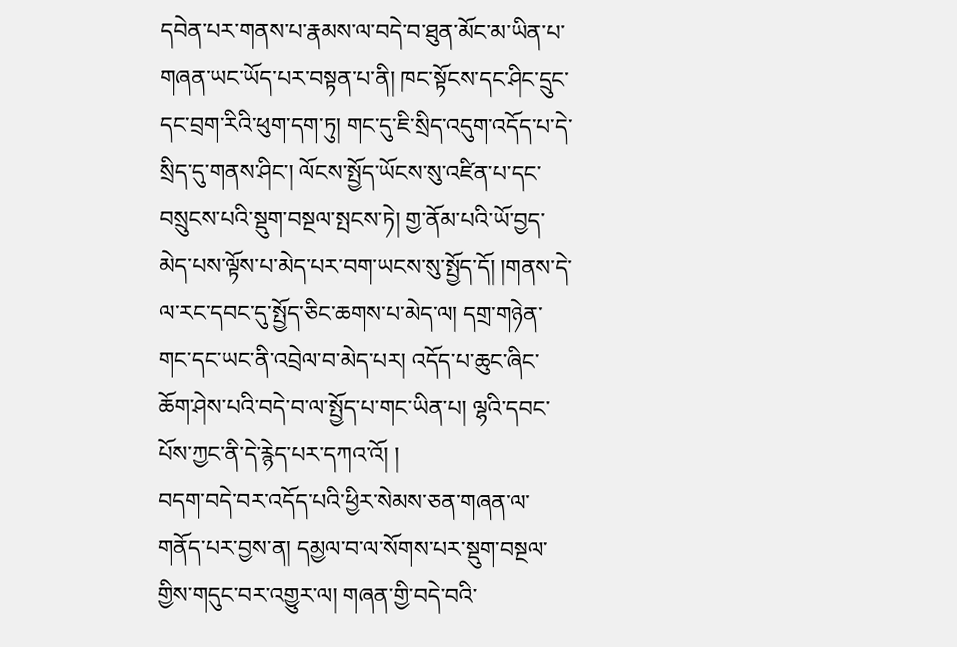དབེན་པར་གནས་པ་རྣམས་ལ་བདེ་བ་ཐུན་མོང་མ་ཡིན་པ་གཞན་ཡང་ཡོད་པར་བསྟན་པ་ནི། ཁང་སྟོངས་དང་ཤིང་དྲུང་དང་བྲག་རིའི་ཕུག་དག་ཏུ། གང་དུ་ཇི་སྲིད་འདུག་འདོད་པ་དེ་སྲིད་དུ་གནས་ཤིང་། ལོངས་སྤྱོད་ཡོངས་སུ་འཛིན་པ་དང་བསྲུངས་པའི་སྡུག་བསྔལ་སྤངས་ཏེ། གྱ་ནོམ་པའི་ཡོ་བྱད་མེད་པས་ལྟོས་པ་མེད་པར་བག་ཡངས་སུ་སྤྱོད་དོ། །གནས་དེ་ལ་རང་དབང་དུ་སྤྱོད་ཅིང་ཆགས་པ་མེད་ལ། དགྲ་གཉེན་གང་དང་ཡང་ནི་འབྲེལ་བ་མེད་པར། འདོད་པ་ཆུང་ཞིང་ཆོག་ཤེས་པའི་བདེ་བ་ལ་སྤྱོད་པ་གང་ཡིན་པ། ལྷའི་དབང་པོས་ཀྱང་ནི་དེ་རྙེད་པར་དཀའ་འོ། །
བདག་བདེ་བར་འདོད་པའི་ཕྱིར་སེམས་ཅན་གཞན་ལ་གནོད་པར་བྱས་ན། དམྱལ་བ་ལ་སོགས་པར་སྡུག་བསྔལ་གྱིས་གདུང་བར་འགྱུར་ལ། གཞན་གྱི་བདེ་བའི་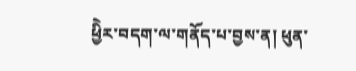ཕྱིེར་བདག་ལ་གནོད་པ་བྱས་ན། ཕུན་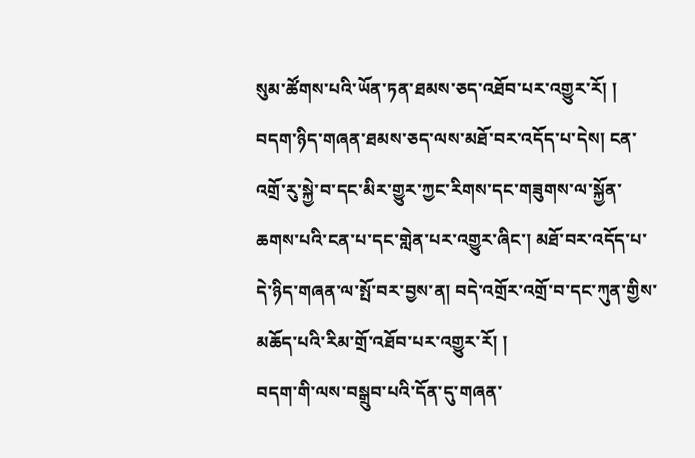སུམ་ཚོགས་པའི་ཡོན་ཏན་ཐམས་ཅད་འཐོབ་པར་འགྱུར་རོ། །
བདག་ཉིད་གཞན་ཐམས་ཅད་ལས་མཐོ་བར་འདོད་པ་དེས། ངན་འགྲོ་རུ་སྐྱེ་བ་དང་མིར་གྱུར་ཀྱང་རིགས་དང་གཟུགས་ལ་སྐྱོན་ཆགས་པའི་ངན་པ་དང་གླེན་པར་འགྱུར་ཞིང་། མཐོ་བར་འདོད་པ་དེ་ཉིད་གཞན་ལ་སྤོ་བར་བྱས་ན། བདེ་འགྲོར་འགྲོ་བ་དང་ཀུན་གྱིས་མཆོད་པའི་རིམ་གྲོ་འཐོབ་པར་འགྱུར་རོ། །
བདག་གི་ལས་བསྒྲུབ་པའི་དོན་དུ་གཞན་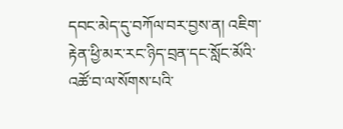དབང་མེད་དུ་བཀོལ་བར་བྱས་ན། འཇིག་རྟེན་ཕྱི་མར་རང་ཉིད་བྲན་དང་སློང་མོའི་འཚོ་བ་ལ་སོགས་པའི་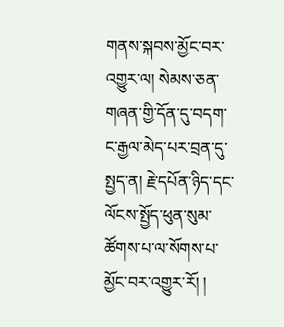གནས་སྐབས་མྱོང་བར་འགྱུར་ལ། སེམས་ཅན་གཞན་གྱི་དོན་དུ་བདག་ང་རྒྱལ་མེད་པར་བྲན་དུ་སྤྱད་ན། རྗེ་དཔོན་ཉིད་དང་ལོངས་སྤྱོད་ཕུན་སུམ་ཚོགས་པ་ལ་སོགས་པ་མྱོང་བར་འགྱུར་རོ། །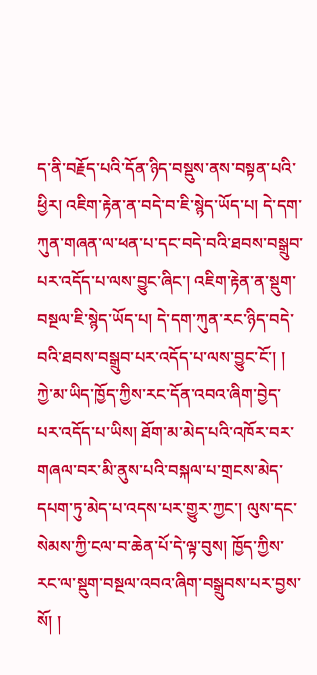ད་ནི་བརྗོད་པའི་དོན་ཉིད་བསྡུས་ནས་བསྟན་པའི་ཕྱིར། འཇིག་རྟེན་ན་བདེ་བ་ཇི་སྙེད་ཡོད་པ། དེ་དག་ཀུན་གཞན་ལ་ཕན་པ་དང་བདེ་བའི་ཐབས་བསྒྲུབ་པར་འདོད་པ་ལས་བྱུང་ཞིང་། འཇིག་རྟེན་ན་སྡུག་བསྔལ་ཇི་སྙེད་ཡོད་པ། དེ་དག་ཀུན་རང་ཉིད་བདེ་བའི་ཐབས་བསྒྲུབ་པར་འདོད་པ་ལས་བྱུང་ངོ་། །
ཀྱེ་མ་ཡིད་ཁྱོད་ཀྱིས་རང་དོན་འབའ་ཞིག་བྱེད་པར་འདོད་པ་ཡིས། ཐོག་མ་མེད་པའི་འཁོར་བར་གཞལ་བར་མི་ནུས་པའི་བསྐལ་པ་གྲངས་མེད་དཔག་ཏུ་མེད་པ་འདས་པར་གྱུར་ཀྱང་། ལུས་དང་སེམས་ཀྱི་ངལ་བ་ཆེན་པོ་དེ་ལྟ་བུས། ཁྱོད་ཀྱིས་རང་ལ་སྡུག་བསྔལ་འབའ་ཞིག་བསྒྲུབས་པར་བྱས་སོ། །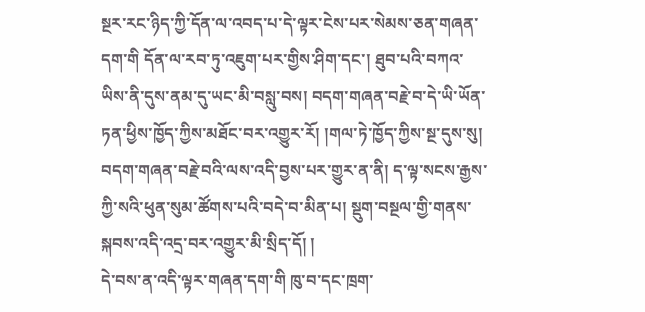སྔར་རང་ཉིད་ཀྱི་དོན་ལ་འབད་པ་དེ་ལྟར་ངེས་པར་སེམས་ཅན་གཞན་དག་གི དོན་ལ་རབ་ཏུ་འཇུག་པར་གྱིས་ཤིག་དང་། ཐུབ་པའི་བཀའ་ཡིས་ནི་དུས་ནམ་དུ་ཡང་མི་བསླུ་བས། བདག་གཞན་བརྗེ་བ་དེ་ཡི་ཡོན་ཏན་ཕྱིས་ཁྱོད་ཀྱིས་མཐོང་བར་འགྱུར་རོ། །གལ་ཏེ་ཁྱོད་ཀྱིས་སྔ་དུས་སུ། བདག་གཞན་བརྗེ་བའི་ལས་འདི་བྱས་པར་གྱུར་ན་ནི། ད་ལྟ་སངས་རྒྱས་ཀྱི་སའི་ཕུན་སུམ་ཚོགས་པའི་བདེ་བ་མིན་པ། སྡུག་བསྔལ་གྱི་གནས་སྐབས་འདི་འདྲ་བར་འགྱུར་མི་སྲིད་དོ། །
དེ་བས་ན་འདི་ལྟར་གཞན་དག་གི ཁུ་བ་དང་ཁྲག་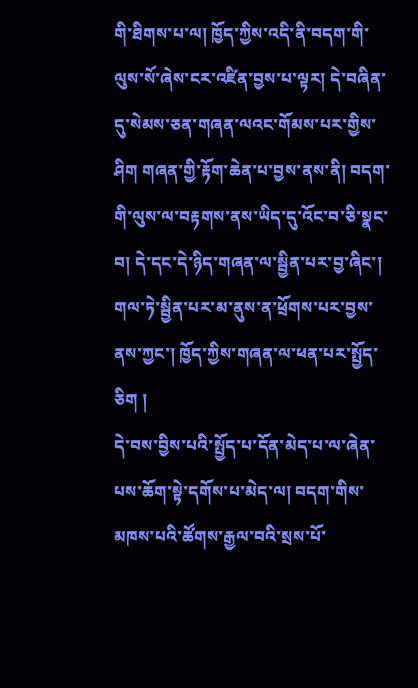གི་ཐིགས་པ་ལ། ཁྱོད་ཀྱིས་འདི་ནི་བདག་གི་ལུས་སོ་ཞེས་ངར་འཛིན་བྱས་པ་ལྟར། དེ་བཞིན་དུ་སེམས་ཅན་གཞན་ལའང་གོམས་པར་གྱིས་ཤིག གཞན་གྱི་རྟོག་ཆེན་པ་བྱས་ནས་ནི། བདག་གི་ལུས་ལ་བརྟགས་ནས་ཡིད་དུ་འོང་བ་ཅི་སྣང་བ། དེ་དང་དེ་ཉིད་གཞན་ལ་སྦྱིན་པར་བྱ་ཞིང་། གལ་ཏེ་སྦྱིན་པར་མ་ནུས་ན་ཕྲོགས་པར་བྱས་ནས་ཀྱང་། ཁྱོད་ཀྱིས་གཞན་ལ་ཕན་པར་སྤྱོད་ཅིག །
དེ་བས་བྱིས་པའི་སྤྱོད་པ་དོན་མེད་པ་ལ་ཞེན་པས་ཆོག་སྟེ་དགོས་པ་མེད་ལ། བདག་གིས་མཁས་པའི་ཚོགས་རྒྱལ་བའི་སྲས་པོ་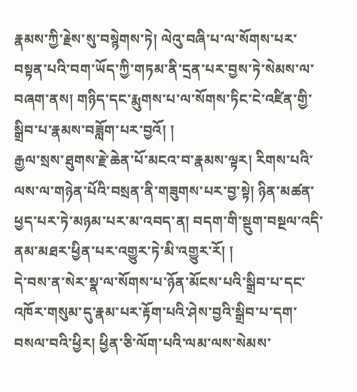རྣམས་ཀྱི་རྗེས་སུ་བསྙེགས་ཏེ། ལེའུ་བཞི་པ་ལ་སོགས་པར་བསྟན་པའི་བག་ཡོད་ཀྱི་གཏམ་ནི་དྲན་པར་བྱས་ཏེ་སེམས་ལ་བཞག་ནས། གཉིད་དང་རྨུགས་པ་ལ་སོགས་ཏིང་ངེ་འཛིན་གྱི་སྒྲིབ་པ་རྣམས་བཟློག་པར་བྱའོ། །
རྒྱལ་སྲས་ཐུགས་རྗེ་ཆེན་པོ་མངའ་བ་རྣམས་ལྟར། རིགས་པའི་ལས་ལ་གཉེན་པོའི་བསྲན་ནི་གཟུགས་པར་བྱ་སྟེ། ཉིན་མཚན་ཕྱད་པར་ཏེ་མཉམ་པར་མ་འབད་ན། བདག་གི་སྡུག་བསྔལ་འདི་ནམ་མཐར་ཕྱིན་པར་འགྱུར་ཏེ་མི་འགྱུར་རོ། །
དེ་བས་ན་སེར་སྣ་ལ་སོགས་པ་ཉོན་མོངས་པའི་སྒྲིབ་པ་དང་འཁོར་གསུམ་དུ་རྣམ་པར་རྟོག་པའི་ཤེས་བྱའི་སྒྲིབ་པ་དག་བསལ་བའི་ཕྱིར། ཕྱིན་ཅི་ལོག་པའི་ལམ་ལས་སེམས་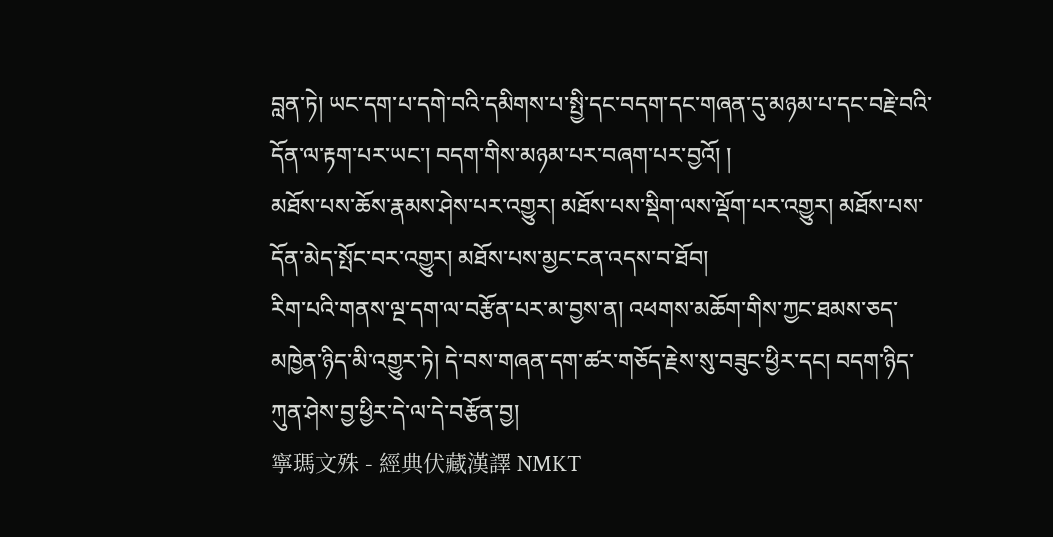བླན་ཏེ། ཡང་དག་པ་དགེ་བའི་དམིགས་པ་སྤྱི་དང་བདག་དང་གཞན་དུ་མཉམ་པ་དང་བརྗེ་བའི་དོན་ལ་རྟག་པར་ཡང་། བདག་གིས་མཉམ་པར་བཞག་པར་བྱའོ། །
མཐོས་པས་ཆོས་རྣམས་ཤེས་པར་འགྱུར། མཐོས་པས་སྡིག་ལས་ལྡོག་པར་འགྱུར། མཐོས་པས་དོན་མེད་སྤོང་བར་འགྱུར། མཐོས་པས་མྱང་ངན་འདས་བ་ཐོབ།
རིག་པའི་གནས་ལྔ་དག་ལ་བརྩོན་པར་མ་བྱས་ན། འཕགས་མཆོག་གིས་ཀྱང་ཐམས་ཅད་མཁྱེན་ཉིད་མི་འགྱུར་ཏེ། དེ་བས་གཞན་དག་ཚར་གཅོད་རྗེས་སུ་བཟུང་ཕྱིར་དང། བདག་ཉིད་ཀུན་ཤེས་བྱ་ཕྱིར་དེ་ལ་དེ་བརྩོན་བྱ།
寧瑪文殊 - 經典伏藏漢譯 NMKT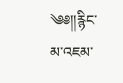༄༅།།རྙིང་མ་འཇམ་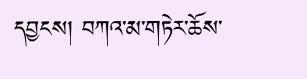དབྱངས། བཀའ་མ་གཏེར་ཆོས་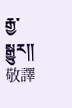རྒྱ་སྒྱུར།། 敬譯